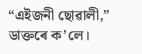“এইজনী ছোৱালী,” ডাক্তৰে ক’লে।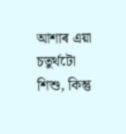আশাৰ এয়া চতুৰ্থটো শিশু, কিন্তু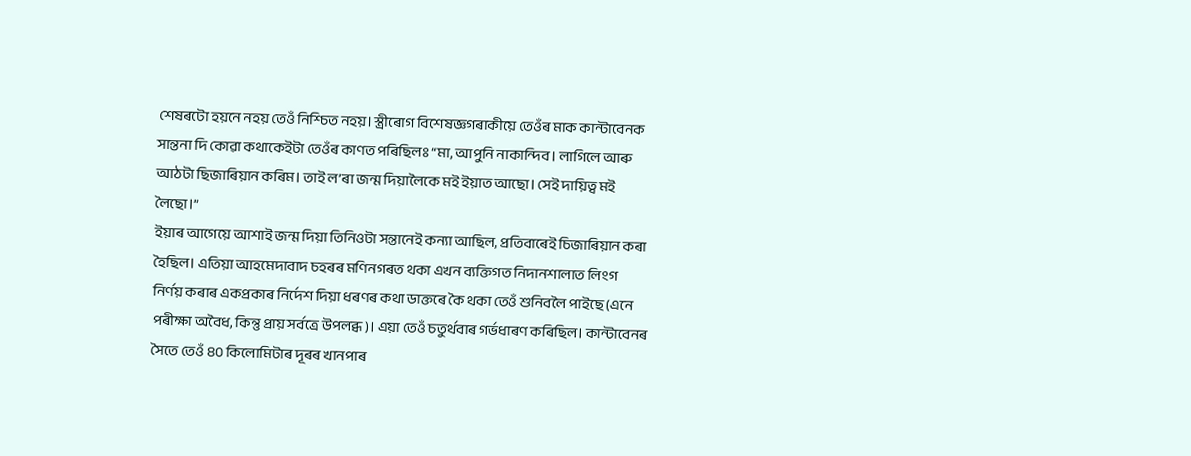শেষৰটো হয়নে নহয় তেওঁ নিশ্চিত নহয়। স্ত্ৰীৰোগ বিশেষজ্ঞগৰাকীয়ে তেওঁৰ মাক কান্টাবেনক সান্তনা দি কোৱা কথাকেইটা তেওঁৰ কাণত পৰিছিলঃ “মা, আপুনি নাকান্দিব। লাগিলে আৰু আঠটা ছিজাৰিয়ান কৰিম। তাই ল’ৰা জন্ম দিয়ালৈকে মই ইয়াত আছো। সেই দায়িত্ব মই লৈছো।”
ইয়াৰ আগেয়ে আশাই জন্ম দিয়া তিনিওটা সন্তানেই কন্যা আছিল, প্ৰতিবাৰেই চিজাৰিয়ান কৰা হৈছিল। এতিয়া আহমেদাবাদ চহৰৰ মণিনগৰত থকা এখন ব্যক্তিগত নিদানশালাত লিংগ নিৰ্ণয় কৰাৰ একপ্ৰকাৰ নিৰ্দেশ দিয়া ধৰণৰ কথা ডাক্তৰে কৈ থকা তেওঁ শুনিবলৈ পাইছে (এনে পৰীক্ষা অবৈধ, কিন্তু প্ৰায় সৰ্বত্ৰে উপলব্ধ)। এয়া তেওঁ চতুৰ্থবাৰ গৰ্ভধাৰণ কৰিছিল। কান্টাবেনৰ সৈতে তেওঁ ৪০ কিলোমিটাৰ দূৰৰ খানপাৰ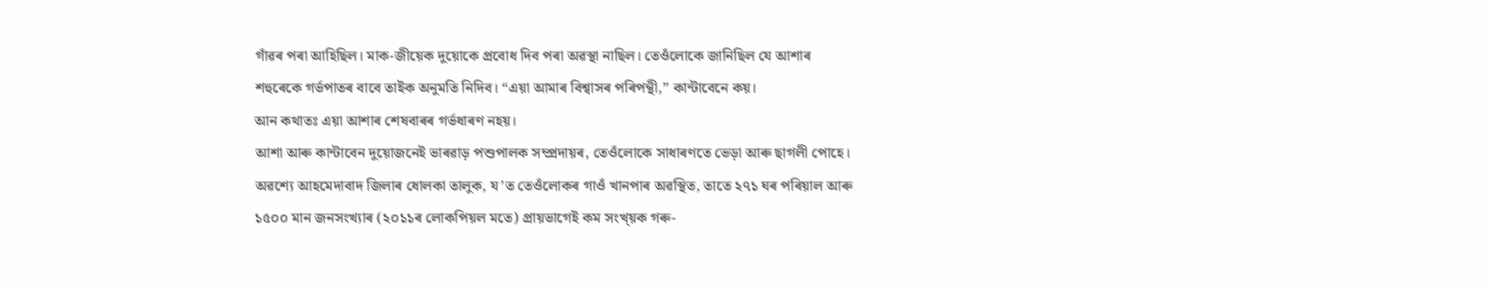গাঁৱৰ পৰা আহিছিল। মাক-জীয়েক দুয়োকে প্ৰবোধ দিব পৰা অৱস্থা নাছিল। তেওঁলোকে জানিছিল যে আশাৰ শহুৰেকে গৰ্ভপাতৰ বাবে তাইক অনুমতি নিদিব। “এয়া আমাৰ বিশ্বাসৰ পৰিপন্থী,” কান্টাবেনে কয়।
আন কথাতঃ এয়া আশাৰ শেষবাৰৰ গৰ্ভধাৰণ নহয়।
আশা আৰু কান্টাবেন দুয়োজনেই ভাৰৱাড় পশুপালক সম্প্ৰদায়ৰ, তেওঁলোকে সাধাৰণতে ভেড়া আৰু ছাগলী পোহে। অৱশ্যে আহমেদাবাদ জিলাৰ ধোলকা তালুক, য’ত তেওঁলোকৰ গাওঁ খানপাৰ অৱস্থিত, তাতে ২৭১ ঘৰ পৰিয়াল আৰু ১৫০০ মান জনসংখ্যাৰ (২০১১ৰ লোকপিয়ল মতে) প্ৰায়ভাগেই কম সংখ্য়ক গৰু-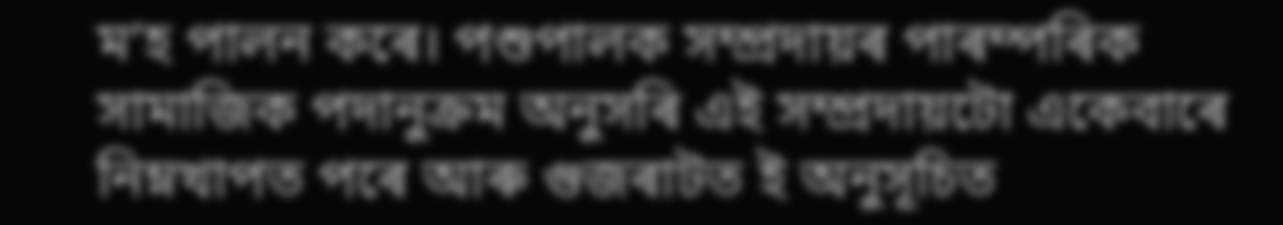ম’হ পালন কৰে। পশুপালক সম্প্ৰদায়ৰ পাৰম্পৰিক সামাজিক পদানুক্ৰম অনুসৰি এই সম্প্ৰদায়টো একেবাৰে নিম্নখাপত পৰে আৰু গুজৰাটত ই অনুসূচিত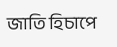জাতি হিচাপে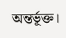অন্তৰ্ভূক্ত।